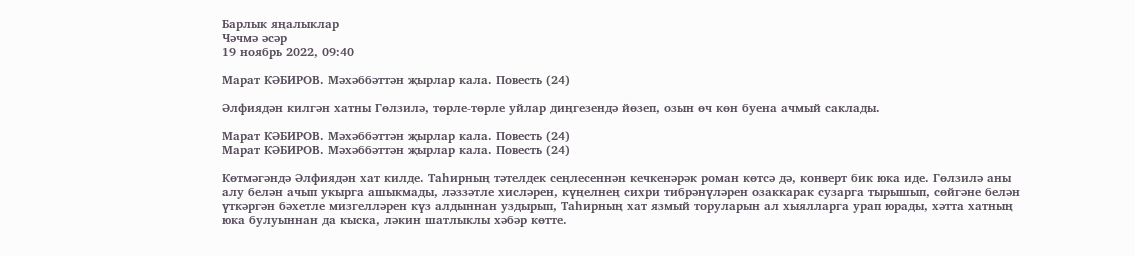Барлык яңалыклар
Чәчмә әсәр
19 ноябрь 2022, 09:40

Марат КӘБИРОВ. Мәхәббәттән җырлар кала. Повесть (24)

Әлфиядән килгән хатны Гөлзилә, төрле-төрле уйлар диңгезендә йөзеп, озын өч көн буена ачмый саклады.

Марат КӘБИРОВ. Мәхәббәттән җырлар кала. Повесть (24)
Марат КӘБИРОВ. Мәхәббәттән җырлар кала. Повесть (24)

Көтмәгәндә Әлфиядән хат килде. Таһирның тәтелдек сеңлесеннән кечкенәрәк роман көтсә дә, конверт бик юка иде. Гөлзилә аны алу белән ачып укырга ашыкмады, ләззәтле хисләрен, күңелнең сихри тибрәнүләрен озаккарак сузарга тырышып, сөйгәне белән үткәргән бәхетле мизгелләрен күз алдыннан уздырып, Таһирның хат язмый торуларын ал хыялларга урап юрады, хәтта хатның юка булуыннан да кыска, ләкин шатлыклы хәбәр көтте.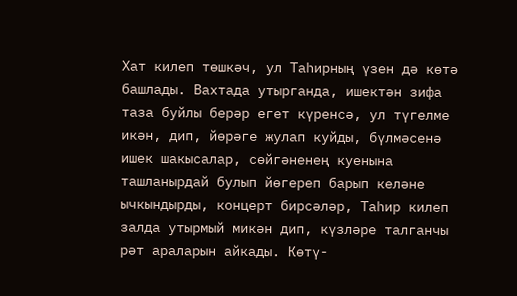Хат килеп төшкәч, ул Таһирның үзен дә көтә башлады. Вахтада утырганда, ишектән зифа таза буйлы берәр егет күренсә, ул түгелме икән, дип, йөрәге жулап куйды, бүлмәсенә ишек шакысалар, сөйгәненең куенына ташланырдай булып йөгереп барып келәне ычкындырды, концерт бирсәләр, Таһир килеп залда утырмый микән дип, күзләре талганчы рәт араларын айкады. Көтү-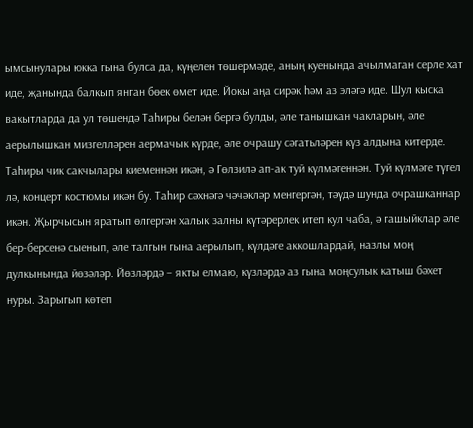ымсынулары юкка гына булса да, күңелен төшермәде, аның куенында ачылмаган серле хат иде, җанында балкып янган бөек өмет иде. Йокы аңа сирәк һәм аз эләгә иде. Шул кыска вакытларда да ул төшендә Таһиры белән бергә булды, әле танышкан чакларын, әле аерылышкан мизгелләрен аермачык күрде, әле очрашу сәгатьләрен күз алдына китерде. Таһиры чик сакчылары киеменнән икән, ә Гөлзилә ап-ак туй күлмәгеннән. Туй күлмәге түгел лә, концерт костюмы икән бу. Таһир сәхнәгә чәчәкләр менгергән, тәүдә шунда очрашканнар икән. Җырчысын яратып өлгергән халык залны күтәрерлек итеп кул чаба, ә гашыйклар әле бер-берсенә сыенып, әле талгын гына аерылып, күлдәге аккошлардай, назлы моң дулкынында йөзәләр. Йөзләрдә – якты елмаю, күзләрдә аз гына моңсулык катыш бәхет нуры. Зарыгып көтеп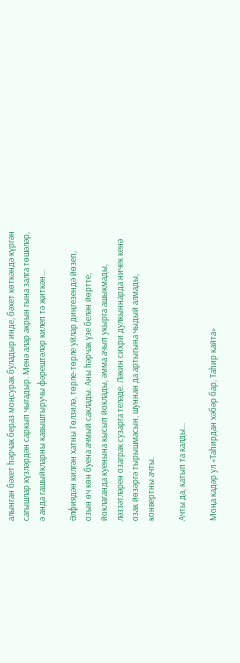алынган бәхет һәрчак бераз моңсурак буладыр инде, бәхет көткәндә күргән сагышлар күзләрдән саркып чыгадыр. Менә алар акрын гына залга төшәләр, ә анда гашыйкларны кавыштыручы фәрештәләр килеп тә җиткән...

Әлфиядән килгән хатны Гөлзилә, төрле-төрле уйлар диңгезендә йөзеп, озын өч көн буена ачмый саклады. Аны һәрчак үзе белән йөртте, йоклаганда куенына кысып йоклады, әмма ачып укырга ашыкмады, ләззәтләрен озаграк сузарга теләде. Ләкин сихри дулкыннарда ничек кенә озак йөзәргә тырышмасын, шуннан да артыгына чыдый алмады, конвертны ачты.

Ачты да, катып та калды...

Моңа кадәр ул «Таһирдан хәбәр бар, Таһир кайта»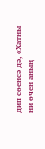дип сөенсә дә, «Хатны ни өчен аның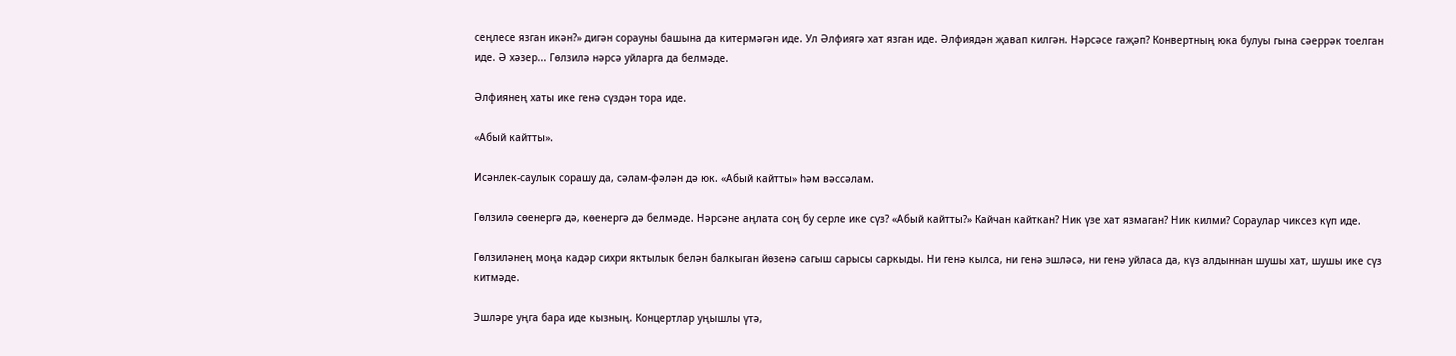сеңлесе язган икән?» дигән сорауны башына да китермәгән иде. Ул Әлфиягә хат язган иде. Әлфиядән җавап килгән. Нәрсәсе гаҗәп? Конвертның юка булуы гына сәеррәк тоелган иде. Ә хәзер... Гөлзилә нәрсә уйларга да белмәде.

Әлфиянең хаты ике генә сүздән тора иде.

«Абый кайтты».

Исәнлек-саулык сорашу да, сәлам-фәлән дә юк. «Абый кайтты» һәм вәссәлам.

Гөлзилә сөенергә дә, көенергә дә белмәде. Нәрсәне аңлата соң бу серле ике сүз? «Абый кайтты?» Кайчан кайткан? Ник үзе хат язмаган? Ник килми? Сораулар чиксез күп иде.

Гөлзиләнең моңа кадәр сихри яктылык белән балкыган йөзенә сагыш сарысы саркыды. Ни генә кылса, ни генә эшләсә, ни генә уйласа да, күз алдыннан шушы хат, шушы ике сүз китмәде.

Эшләре уңга бара иде кызның. Концертлар уңышлы үтә,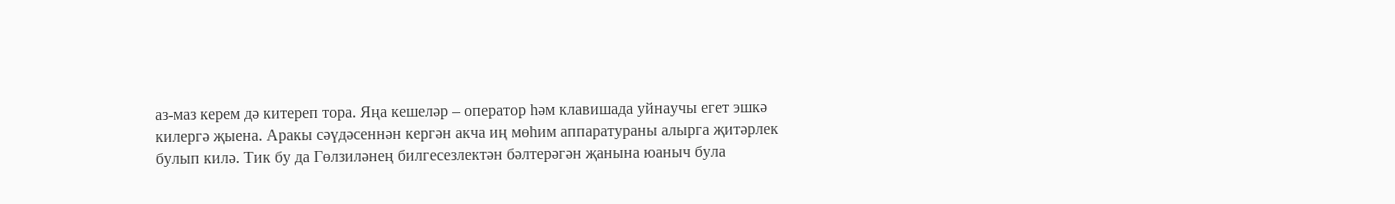аз-маз керем дә китереп тора. Яңа кешеләр – оператор һәм клавишада уйнаучы егет эшкә килергә җыена. Аракы сәүдәсеннән кергән акча иң мөһим аппаратураны алырга җитәрлек булып килә. Тик бу да Гөлзиләнең билгесезлектән бәлтерәгән җанына юаныч була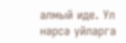алмый иде. Ул нәрсә уйларга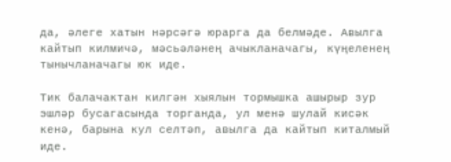да, әлеге хатын нәрсәгә юрарга да белмәде. Авылга кайтып килмичә, мәсьәләнең ачыкланачагы, күңеленең тынычланачагы юк иде.

Тик балачактан килгән хыялын тормышка ашырыр зур эшләр бусагасында торганда, ул менә шулай кисәк кенә, барына кул селтәп, авылга да кайтып киталмый иде.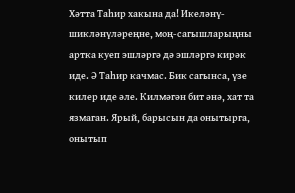Хәтта Таһир хакына да! Икеләнү-шикләнүләреңне, моң-сагышларыңны артка куеп эшләргә дә эшләргә кирәк иде. Ә Таһир качмас. Бик сагынса, үзе килер иде әле. Килмәгән бит әнә, хат та язмаган. Ярый, барысын да онытырга, онытып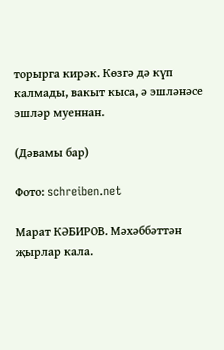торырга кирәк. Көзгә дә күп калмады, вакыт кыса, ә эшләнәсе эшләр муеннан.

(Дәвамы бар)

Фото: schreiben.net

Марат КӘБИРОВ. Мәхәббәттән җырлар кала.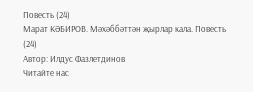Повесть (24)
Марат КӘБИРОВ. Мәхәббәттән җырлар кала. Повесть (24)
Автор: Илдус Фазлетдинов
Читайте нас